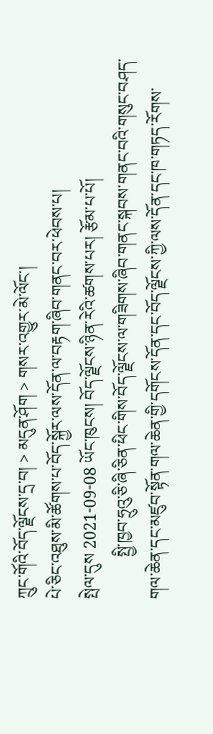ཀྲུང་གོའི་བོད་ལྗོངས་དྲ་བ། > མདུན་ཤོག > གསར་འགྱུར་མེ་ལོང་།
པེ་ཅིང་འཐུས་མི་ཚོགས་པ་བོད་སྐྱོར་ལས་དོན་ལ་བརྟག་ཞིབ་གནང་བར་ཕེབས་པ།
སྤེལ་དུས 2021-09-08 ཡོང་ཁུངས། བོད་ལྗོངས་ཉིན་རེའི་ཚགས་པར། རྩོམ་པ་པོ།
          སྤྱི་ཁྱབ་ཧྲུའུ་ཅི་ཞི་ཅིན་ཕིང་གིས་བོད་ལྗོངས་ལ་གཟིགས་ཞིབ་གནང་སྐབས་གནང་བའི་གསུང་བཤད་གལ་ཆེན་དང་མཛུབ་སྟོན་གལ་ཆེན་གྱི་དགོངས་དོན་དང་བོད་ལྗོངས་ཀྱི་ལས་དོན་དང་ཁ་གཏད་རོགས་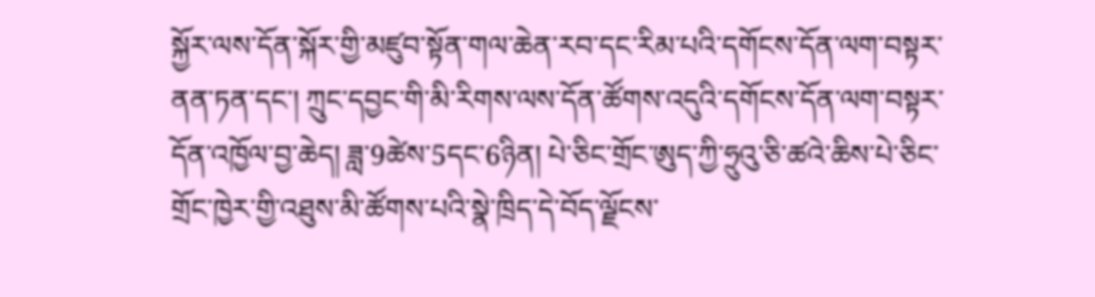སྐྱོར་ལས་དོན་སྐོར་གྱི་མཛུབ་སྟོན་གལ་ཆེན་རབ་དང་རིམ་པའི་དགོངས་དོན་ལག་བསྟར་ནན་ཏན་དང་། ཀྲུང་དབྱང་གི་མི་རིགས་ལས་དོན་ཚོགས་འདུའི་དགོངས་དོན་ལག་བསྟར་དོན་འཁྱོལ་བྱ་ཆེད། ཟླ་9ཚེས་5དང་6ཉིན། པེ་ཅིང་གྲོང་ཨུད་ཀྱི་ཧྲུའུ་ཅི་ཚའེ་ཆིས་པེ་ཅིང་གྲོང་ཁྱེར་གྱི་འཐུས་མི་ཚོགས་པའི་སྣེ་ཁྲིད་དེ་བོད་ལྗོངས་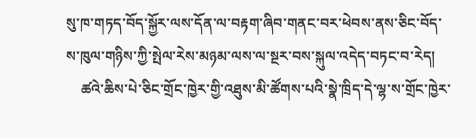སུ་ཁ་གཏད་བོད་སྐྱོར་ལས་དོན་ལ་བརྟག་ཞིབ་གནང་བར་ཕེབས་ནས་ཅིང་བོད་ས་ཁུལ་གཉིས་ཀྱི་སྤེལ་རེས་མཉམ་ལས་ལ་སྔར་བས་སྐུལ་འདེད་བཏང་བ་རེད།
    ཚའེ་ཆིས་པེ་ཅིང་གྲོང་ཁྱེར་གྱི་འཐུས་མི་ཚོགས་པའི་སྣེ་ཁྲིད་དེ་ལྷ་ས་གྲོང་ཁྱེར་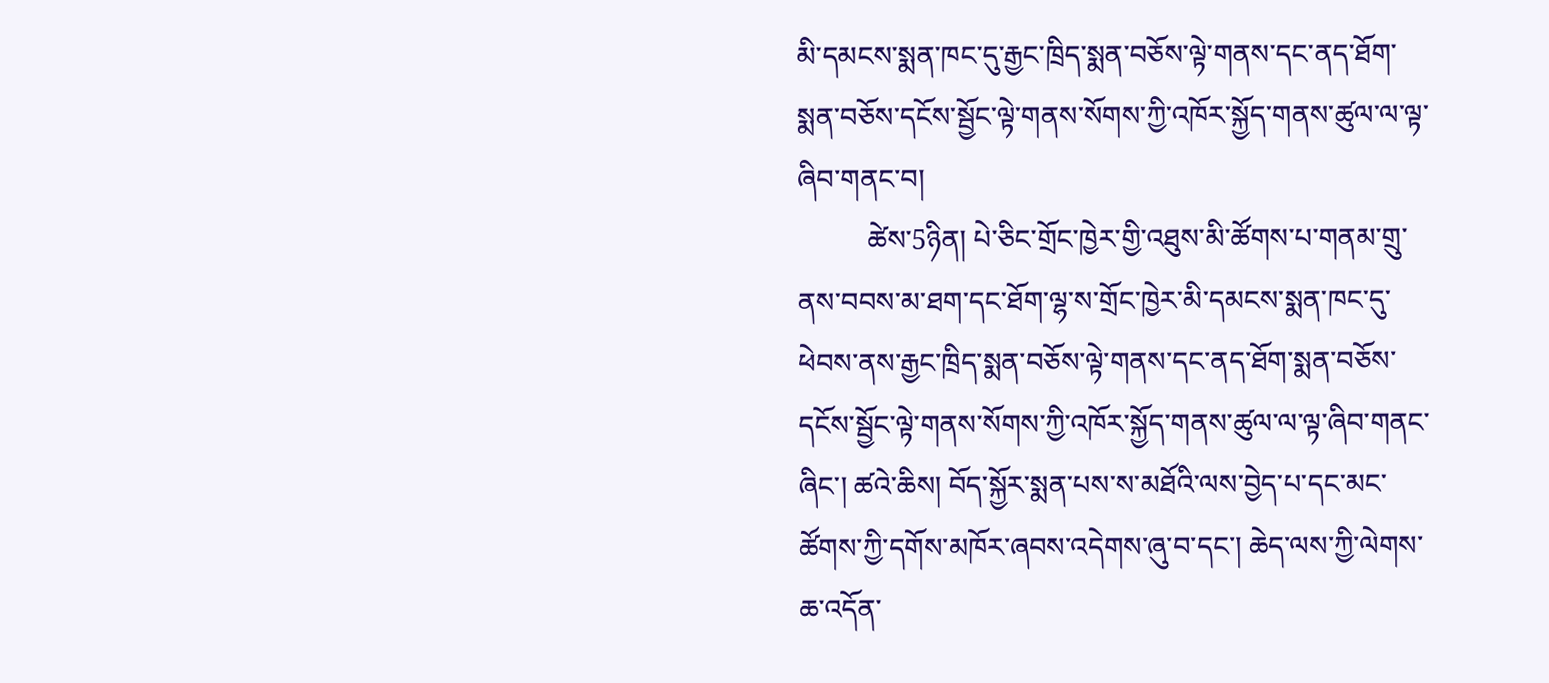མི་དམངས་སྨན་ཁང་དུ་རྒྱང་ཁྲིད་སྨན་བཅོས་ལྟེ་གནས་དང་ནད་ཐོག་སྨན་བཅོས་དངོས་སྦྱོང་ལྟེ་གནས་སོགས་ཀྱི་འཁོར་སྐྱོད་གནས་ཚུལ་ལ་ལྟ་ཞིབ་གནང་བ།
          ཚེས་5ཉིན། པེ་ཅིང་གྲོང་ཁྱེར་གྱི་འཐུས་མི་ཚོགས་པ་གནམ་གྲུ་ནས་བབས་མ་ཐག་དང་ཐོག་ལྷ་ས་གྲོང་ཁྱེར་མི་དམངས་སྨན་ཁང་དུ་ཕེབས་ནས་རྒྱང་ཁྲིད་སྨན་བཅོས་ལྟེ་གནས་དང་ནད་ཐོག་སྨན་བཅོས་དངོས་སྦྱོང་ལྟེ་གནས་སོགས་ཀྱི་འཁོར་སྐྱོད་གནས་ཚུལ་ལ་ལྟ་ཞིབ་གནང་ཞིང་། ཚའེ་ཆིས། བོད་སྐྱོར་སྨན་པས་ས་མཐོའི་ལས་བྱེད་པ་དང་མང་ཚོགས་ཀྱི་དགོས་མཁོར་ཞབས་འདེགས་ཞུ་བ་དང་། ཆེད་ལས་ཀྱི་ལེགས་ཆ་འདོན་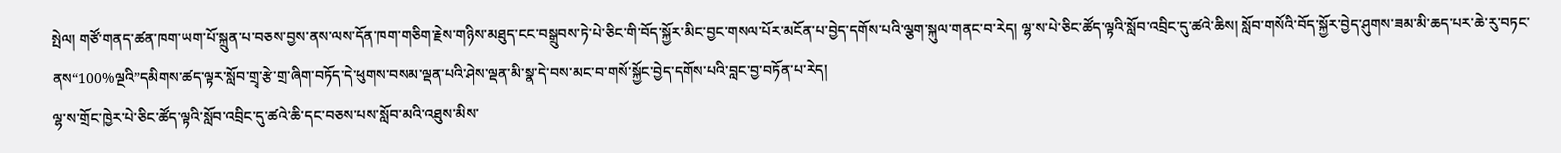སྤེལ། གཙོ་གནད་ཚན་ཁག་ཡག་པོ་སྐྲུན་པ་བཅས་བྱས་ནས་ལས་དོན་ཁག་གཅིག་རྗེས་གཉིས་མཐུད་ངང་བསྒྲུབས་ཏེ་པེ་ཅིང་གི་བོད་སྐྱོར་མིང་བྱང་གསལ་པོར་མངོན་པ་བྱེད་དགོས་པའི་ལྕག་སྐུལ་གནང་བ་རེད། ལྷ་ས་པེ་ཅིང་ཚོད་ལྟའི་སློབ་འབྲིང་དུ་ཚའེ་ཆིས། སློབ་གསོའི་བོད་སྐྱོར་བྱེད་ཤུགས་ཟམ་མི་ཆད་པར་ཆེ་རུ་བཏང་ནས“100%ལྔའི”དམིགས་ཚད་ལྟར་སློབ་གྲྭ་རྩེ་གྲ་ཞིག་བཏོད་དེ་ཕུགས་བསམ་ལྡན་པའི་ཤེས་ལྡན་མི་སྣ་དེ་བས་མང་བ་གསོ་སྐྱོང་བྱེད་དགོས་པའི་བླང་བྱ་བཏོན་པ་རེད།
ལྷ་ས་གྲོང་ཁྱེར་པེ་ཅིང་ཚོད་ལྟའི་སློབ་འབྲིང་དུ་ཚའེ་ཆི་དང་བཅས་པས་སློབ་མའི་འཐུས་མིས་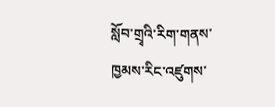སློབ་གྲྭའི་རིག་གནས་ཁྱམས་རིང་འཛུགས་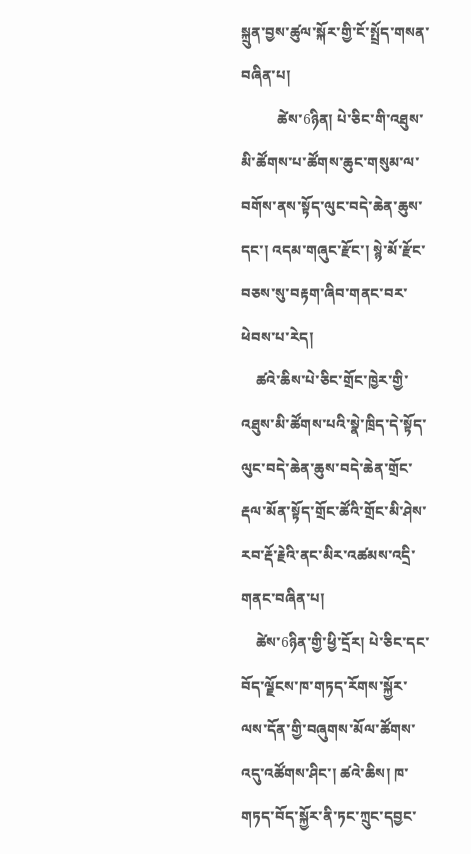སྐྲུན་བྱས་ཚུལ་སྐོར་གྱི་ངོ་སྤྲོད་གསན་བཞིན་པ།
          ཚེས་6ཉིན། པེ་ཅིང་གི་འཐུས་མི་ཚོགས་པ་ཚོགས་ཆུང་གསུམ་ལ་བགོས་ནས་སྟོད་ལུང་བདེ་ཆེན་ཆུས་དང་། འདམ་གཞུང་རྫོང་། སྙེ་མོ་རྫོང་བཅས་སུ་བརྟག་ཞིབ་གནང་བར་ཕེབས་པ་རེད།
    ཚའེ་ཆིས་པེ་ཅིང་གྲོང་ཁྱེར་གྱི་འཐུས་མི་ཚོགས་པའི་སྣེ་ཁྲིད་དེ་སྟོད་ལུང་བདེ་ཆེན་ཆུས་བདེ་ཆེན་གྲོང་རྡལ་མོན་སྟོད་གྲོང་ཚོའི་གྲོང་མི་ཤེས་རབ་རྡོ་རྗེའི་ནང་མིར་འཚམས་འདྲི་གནང་བཞིན་པ།
    ཚེས་6ཉིན་གྱི་ཕྱི་དྲོར། པེ་ཅིང་དང་བོད་ལྗོངས་ཁ་གཏད་རོགས་སྐྱོར་ལས་དོན་གྱི་བཞུགས་མོལ་ཚོགས་འདུ་འཚོགས་ཤིང་། ཚའེ་ཆིས། ཁ་གཏད་བོད་སྐྱོར་ནི་ཏང་ཀྲུང་དབྱང་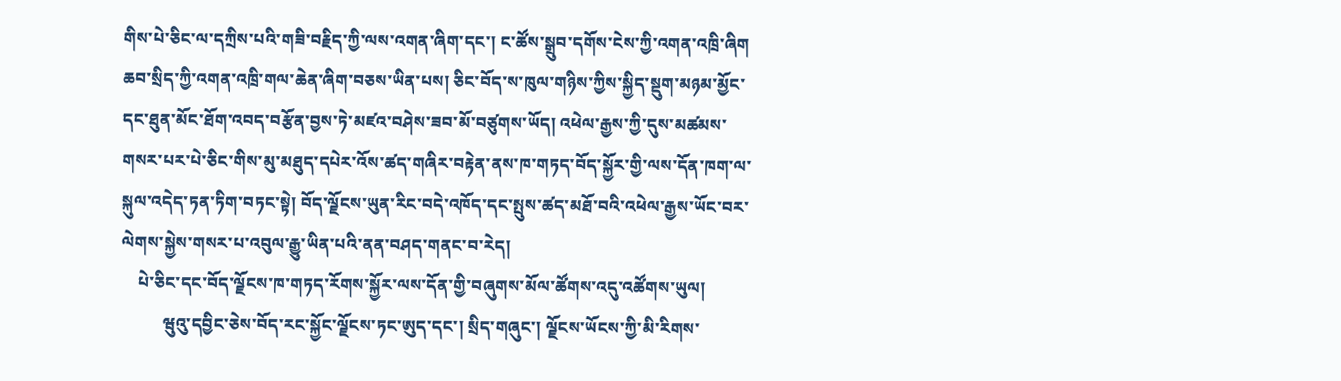གིས་པེ་ཅིང་ལ་དཀྲིས་པའི་གཟི་བརྗིད་ཀྱི་ལས་འགན་ཞིག་དང་། ང་ཚོས་སྒྲུབ་དགོས་ངེས་ཀྱི་འགན་འཁྲི་ཞིག ཆབ་སྲིད་ཀྱི་འགན་འཁྲི་གལ་ཆེན་ཞིག་བཅས་ཡིན་པས། ཅིང་བོད་ས་ཁུལ་གཉིས་ཀྱིས་སྐྱིད་སྡུག་མཉམ་མྱོང་དང་ཐུན་མོང་ཐོག་འབད་བརྩོན་བྱས་ཏེ་མཛའ་བཤེས་ཟབ་མོ་བཙུགས་ཡོད། འཕེལ་རྒྱས་ཀྱི་དུས་མཚམས་གསར་པར་པེ་ཅིང་གིས་མུ་མཐུད་དཔེར་འོས་ཚད་གཞིར་བརྟེན་ནས་ཁ་གཏད་བོད་སྐྱོར་གྱི་ལས་དོན་ཁག་ལ་སྐུལ་འདེད་ཏན་ཏིག་བཏང་སྟེ། བོད་ལྗོངས་ཡུན་རིང་བདེ་འཁོད་དང་སྤུས་ཚད་མཐོ་བའི་འཕེལ་རྒྱས་ཡོང་བར་ལེགས་སྐྱེས་གསར་པ་འབུལ་རྒྱུ་ཡིན་པའི་ནན་བཤད་གནང་བ་རེད།
    པེ་ཅིང་དང་བོད་ལྗོངས་ཁ་གཏད་རོགས་སྐྱོར་ལས་དོན་གྱི་བཞུགས་མོལ་ཚོགས་འདུ་འཚོགས་ཡུལ།
          ཝུའུ་དབྱིང་ཅེས་བོད་རང་སྐྱོང་ལྗོངས་ཏང་ཨུད་དང་། སྲིད་གཞུང་། ལྗོངས་ཡོངས་ཀྱི་མི་རིགས་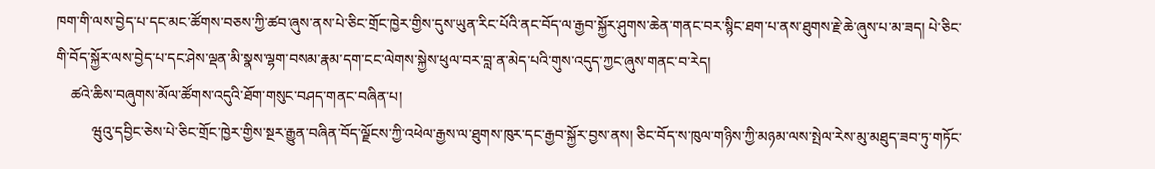ཁག་གི་ལས་བྱེད་པ་དང་མང་ཚོགས་བཅས་ཀྱི་ཚབ་ཞུས་ནས་པེ་ཅིང་གྲོང་ཁྱེར་གྱིས་དུས་ཡུན་རིང་པོའི་ནང་བོད་ལ་རྒྱབ་སྐྱོར་ཤུགས་ཆེན་གནང་བར་སྙིང་ཐག་པ་ནས་ཐུགས་རྗེ་ཆེ་ཞུས་པ་མ་ཟད། པེ་ཅིང་གི་བོད་སྐྱོར་ལས་བྱེད་པ་དང་ཤེས་ལྡན་མི་སྣས་ལྷག་བསམ་རྣམ་དག་ངང་ལེགས་སྐྱེས་ཕུལ་བར་བླ་ན་མེད་པའི་གུས་འདུད་ཀྱང་ཞུས་གནང་བ་རེད།
    ཚའེ་ཆིས་བཞུགས་མོལ་ཚོགས་འདུའི་ཐོག་གསུང་བཤད་གནང་བཞིན་པ།
          ཝུའུ་དབྱིང་ཅེས་པེ་ཅིང་གྲོང་ཁྱེར་གྱིས་སྔར་རྒྱུན་བཞིན་བོད་ལྗོངས་ཀྱི་འཕེལ་རྒྱས་ལ་ཐུགས་ཁུར་དང་རྒྱབ་སྐྱོར་བྱས་ནས། ཅིང་བོད་ས་ཁུལ་གཉིས་ཀྱི་མཉམ་ལས་སྤེལ་རེས་མུ་མཐུད་ཟབ་ཏུ་གཏོང་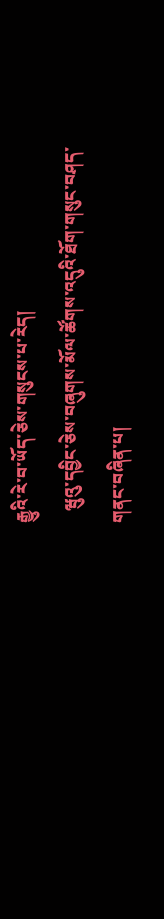རྒྱུའི་རེ་བ་ཡོད་ཅེས་གསུངས་པ་རེད།
   ཝུའུ་དབྱིང་ཅེས་བཞུགས་མོལ་ཚོགས་འདུའི་ཐོག་གསུང་བཤད་གནང་བཞིན་པ།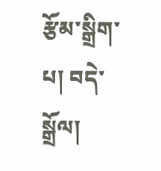རྩོམ་སྒྲིག་པ། བདེ་སྒྲོལ།